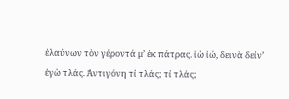ἐλαύνων τὸν γέροντά μʼ ἐκ πάτρας. ἰὼ ἰώ, δεινὰ δείνʼ ἐγὼ τλάς. Ἀντιγόνη τί τλάς; τί τλάς;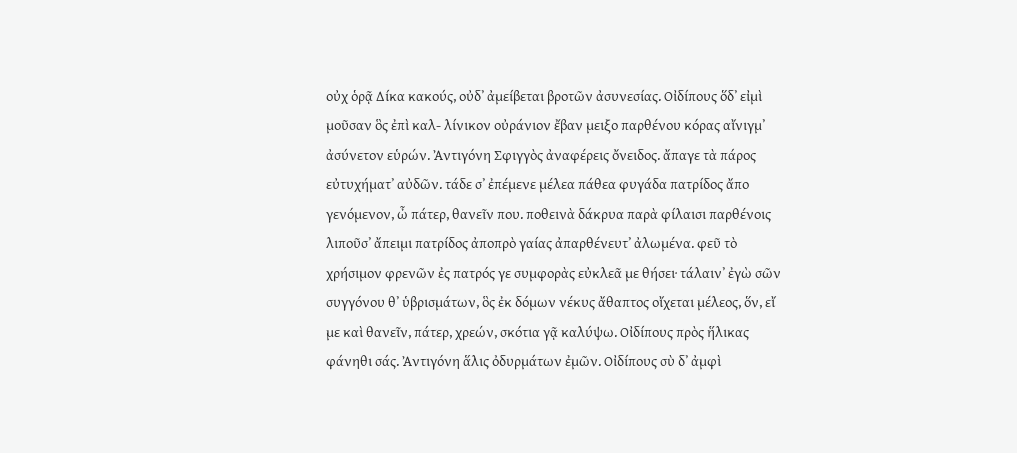οὐχ ὁρᾷ Δίκα κακούς, οὐδʼ ἀμείβεται βροτῶν ἀσυνεσίας. Οἰδίπους ὅδʼ εἰμὶ μοῦσαν ὃς ἐπὶ καλ- λίνικον οὐράνιον ἔβαν μειξο παρθένου κόρας αἴνιγμʼ ἀσύνετον εὑρών. Ἀντιγόνη Σφιγγὸς ἀναφέρεις ὄνειδος. ἄπαγε τὰ πάρος εὐτυχήματʼ αὐδῶν. τάδε σʼ ἐπέμενε μέλεα πάθεα φυγάδα πατρίδος ἄπο γενόμενον, ὦ πάτερ, θανεῖν που. ποθεινὰ δάκρυα παρὰ φίλαισι παρθένοις λιποῦσʼ ἄπειμι πατρίδος ἀποπρὸ γαίας ἀπαρθένευτʼ ἀλωμένα. φεῦ τὸ χρήσιμον φρενῶν ἐς πατρός γε συμφορὰς εὐκλεᾶ με θήσει· τάλαινʼ ἐγὼ σῶν συγγόνου θʼ ὑβρισμάτων, ὃς ἐκ δόμων νέκυς ἄθαπτος οἴχεται μέλεος, ὅν, εἴ με καὶ θανεῖν, πάτερ, χρεών, σκότια γᾷ καλύψω. Οἰδίπους πρὸς ἥλικας φάνηθι σάς. Ἀντιγόνη ἅλις ὀδυρμάτων ἐμῶν. Οἰδίπους σὺ δʼ ἀμφὶ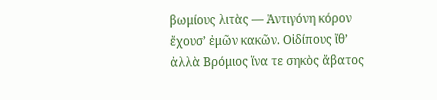βωμίους λιτὰς — Ἀντιγόνη κόρον ἔχουσʼ ἐμῶν κακῶν. Οἰδίπους ἴθʼ ἀλλὰ Βρόμιος ἵνα τε σηκὸς ἄβατος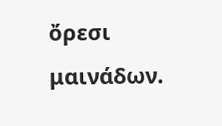ὄρεσι μαινάδων.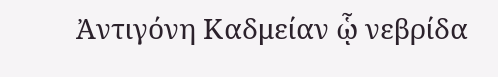Ἀντιγόνη Καδμείαν ᾧ νεβρίδα